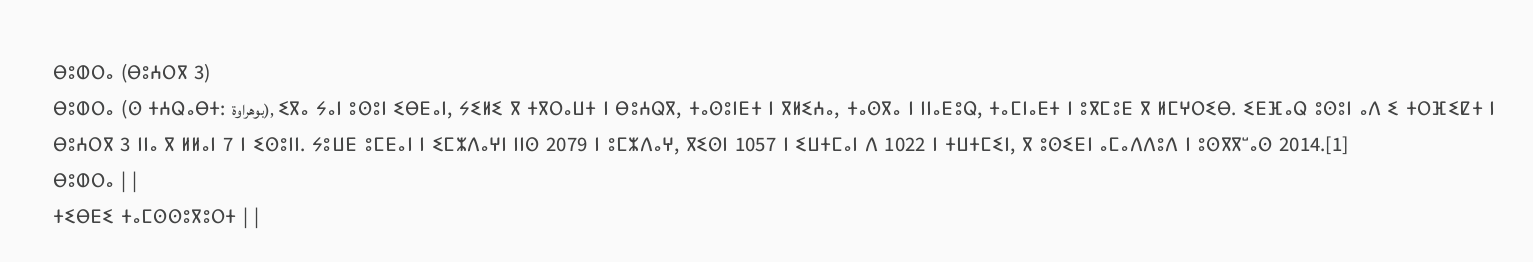ⴱⵓⵀⵔⴰ (ⴱⵓⵄⵔⴳ 3)
ⴱⵓⵀⵔⴰ (ⵙ ⵜⵄⵕⴰⴱⵜ: بوهراوة), ⵉⴳⴰ ⵢⴰⵏ ⵓⵙⵓⵏ ⵉⴱⴹⴰⵏ, ⵢⵉⵍⵉ ⴳ ⵜⴳⵔⴰⵡⵜ ⵏ ⴱⵓⵄⵕⴳ, ⵜⴰⵙⵓⵏⴹⵜ ⵏ ⴳⵍⵉⵄⴰ, ⵜⴰⵙⴳⴰ ⵏ ⵏⵏⴰⴹⵓⵕ, ⵜⴰⵎⵏⴰⴹⵜ ⵏ ⵓⴳⵎⵓⴹ ⴳ ⵍⵎⵖⵔⵉⴱ. ⵉⴹⴼⴰⵕ ⵓⵙⵓⵏ ⴰⴷ ⵉ ⵜⵔⴼⵉⵇⵜ ⵏ ⴱⵓⵄⵔⴳ 3 ⵏⵏⴰ ⴳ ⵍⵍⴰⵏ 7 ⵏ ⵉⵙⵓⵏⵏ. ⵢⵓⵡⴹ ⵓⵎⴹⴰⵏ ⵏ ⵉⵎⵣⴷⴰⵖⵏ ⵏⵏⵙ 2079 ⵏ ⵓⵎⵣⴷⴰⵖ, ⴳⵉⵙⵏ 1057 ⵏ ⵉⵡⵜⵎⴰⵏ ⴷ 1022 ⵏ ⵜⵡⵜⵎⵉⵏ, ⴳ ⵓⵙⵉⴹⵏ ⴰⵎⴰⴷⴷⵓⴷ ⵏ ⵓⵙⴳⴳⵯⴰⵙ 2014.[1]
ⴱⵓⵀⵔⴰ | |
ⵜⵉⴱⴹⵉ ⵜⴰⵎⵙⵙⵓⴳⵓⵔⵜ | |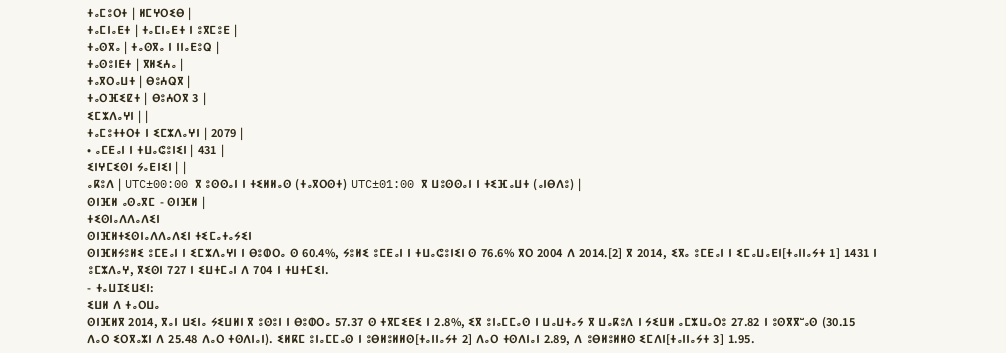ⵜⴰⵎⵓⵔⵜ | ⵍⵎⵖⵔⵉⴱ |
ⵜⴰⵎⵏⴰⴹⵜ | ⵜⴰⵎⵏⴰⴹⵜ ⵏ ⵓⴳⵎⵓⴹ |
ⵜⴰⵙⴳⴰ | ⵜⴰⵙⴳⴰ ⵏ ⵏⵏⴰⴹⵓⵕ |
ⵜⴰⵙⵓⵏⴹⵜ | ⴳⵍⵉⵄⴰ |
ⵜⴰⴳⵔⴰⵡⵜ | ⴱⵓⵄⵕⴳ |
ⵜⴰⵔⴼⵉⵇⵜ | ⴱⵓⵄⵔⴳ 3 |
ⵉⵎⵣⴷⴰⵖⵏ | |
ⵜⴰⵎⵓⵜⵜⵔⵜ ⵏ ⵉⵎⵣⴷⴰⵖⵏ | 2079 |
• ⴰⵎⴹⴰⵏ ⵏ ⵜⵡⴰⵛⵓⵏⵉⵏ | 431 |
ⵉⵏⵖⵎⵉⵙⵏ ⵢⴰⴹⵏⵉⵏ | |
ⴰⴽⵓⴷ | UTC±00:00 ⴳ ⵓⵙⵙⴰⵏ ⵏ ⵜⵉⵍⵍⴰⵙ (ⵜⴰⴳⵔⵙⵜ) UTC±01:00 ⴳ ⵡⵓⵙⵙⴰⵏ ⵏ ⵜⵉⴼⴰⵡⵜ (ⴰⵏⴱⴷⵓ) |
ⵙⵏⴼⵍ ⴰⵙⴰⴳⵎ - ⵙⵏⴼⵍ |
ⵜⵉⵙⵏⴰⴷⴷⴰⴷⵉⵏ
ⵙⵏⴼⵍⵜⵉⵙⵏⴰⴷⴷⴰⴷⵉⵏ ⵜⵉⵎⴰⵜⴰⵢⵉⵏ
ⵙⵏⴼⵍⵢⵓⵍⵉ ⵓⵎⴹⴰⵏ ⵏ ⵉⵎⵣⴷⴰⵖⵏ ⵏ ⴱⵓⵀⵔⴰ ⵙ 60.4%, ⵢⵓⵍⵉ ⵓⵎⴹⴰⵏ ⵏ ⵜⵡⴰⵛⵓⵏⵉⵏ ⵙ 76.6% ⴳⵔ 2004 ⴷ 2014.[2] ⴳ 2014, ⵉⴳⴰ ⵓⵎⴹⴰⵏ ⵏ ⵉⵎⴰⵡⴰⴹⵏ[ⵜⴰⵏⵏⴰⵢⵜ 1] 1431 ⵏ ⵓⵎⵣⴷⴰⵖ, ⴳⵉⵙⵏ 727 ⵏ ⵉⵡⵜⵎⴰⵏ ⴷ 704 ⵏ ⵜⵡⵜⵎⵉⵏ.
- ⵜⴰⵡⵊⵉⵡⵉⵏ:
ⵉⵡⵍ ⴷ ⵜⴰⵔⵡⴰ
ⵙⵏⴼⵍⴳ 2014, ⴳⴰⵏ ⵡⵉⵏⴰ ⵢⵉⵡⵍⵏ ⴳ ⵓⵙⵓⵏ ⵏ ⴱⵓⵀⵔⴰ 57.37 ⵙ ⵜⴳⵎⵉⴹⵉ ⵏ 2.8%, ⵉⴳ ⵓⵏⴰⵎⵎⴰⵙ ⵏ ⵡⴰⵡⵜⴰⵢ ⴳ ⵡⴰⴽⵓⴷ ⵏ ⵢⵉⵡⵍ ⴰⵎⵣⵡⴰⵔⵓ 27.82 ⵏ ⵓⵙⴳⴳⵯⴰⵙ (30.15 ⴷⴰⵔ ⵉⵔⴳⴰⵣⵏ ⴷ 25.48 ⴷⴰⵔ ⵜⵙⴷⵏⴰⵏ). ⵉⵍⴽⵎ ⵓⵏⴰⵎⵎⴰⵙ ⵏ ⵓⴱⵍⵓⵍⵍⵙ[ⵜⴰⵏⵏⴰⵢⵜ 2] ⴷⴰⵔ ⵜⵙⴷⵏⴰⵏ 2.89, ⴷ ⵓⴱⵍⵓⵍⵍⵙ ⵉⵎⴷⵏ[ⵜⴰⵏⵏⴰⵢⵜ 3] 1.95.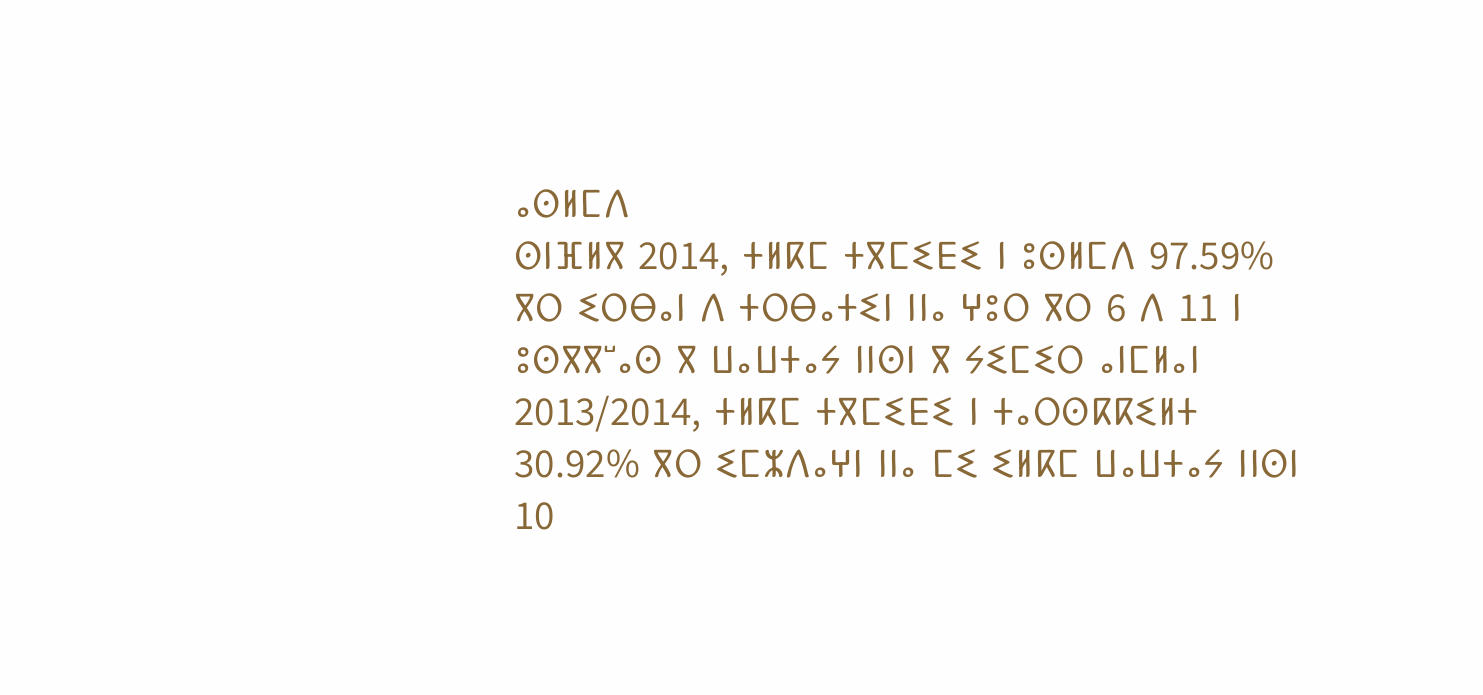ⴰⵙⵍⵎⴷ
ⵙⵏⴼⵍⴳ 2014, ⵜⵍⴽⵎ ⵜⴳⵎⵉⴹⵉ ⵏ ⵓⵙⵍⵎⴷ 97.59% ⴳⵔ ⵉⵔⴱⴰⵏ ⴷ ⵜⵔⴱⴰⵜⵉⵏ ⵏⵏⴰ ⵖⵓⵔ ⴳⵔ 6 ⴷ 11 ⵏ ⵓⵙⴳⴳⵯⴰⵙ ⴳ ⵡⴰⵡⵜⴰⵢ ⵏⵏⵙⵏ ⴳ ⵢⵉⵎⵉⵔ ⴰⵏⵎⵍⴰⵏ 2013/2014, ⵜⵍⴽⵎ ⵜⴳⵎⵉⴹⵉ ⵏ ⵜⴰⵔⵙⴽⴽⵉⵍⵜ 30.92% ⴳⵔ ⵉⵎⵣⴷⴰⵖⵏ ⵏⵏⴰ ⵎⵉ ⵉⵍⴽⵎ ⵡⴰⵡⵜⴰⵢ ⵏⵏⵙⵏ 10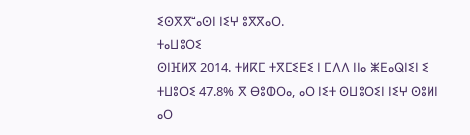ⵉⵙⴳⴳⵯⴰⵙⵏ ⵏⵉⵖ ⵓⴳⴳⴰⵔ.
ⵜⴰⵡⵓⵔⵉ
ⵙⵏⴼⵍⴳ 2014. ⵜⵍⴽⵎ ⵜⴳⵎⵉⴹⵉ ⵏ ⵎⴷⴷ ⵏⵏⴰ ⵥⴹⴰⵕⵏⵉⵏ ⵉ ⵜⵡⵓⵔⵉ 47.8% ⴳ ⴱⵓⵀⵔⴰ, ⴰⵔ ⵏⵉⵜ ⵙⵡⵓⵔⵉⵏ ⵏⵉⵖ ⵙⵓⵍⵏ ⴰⵔ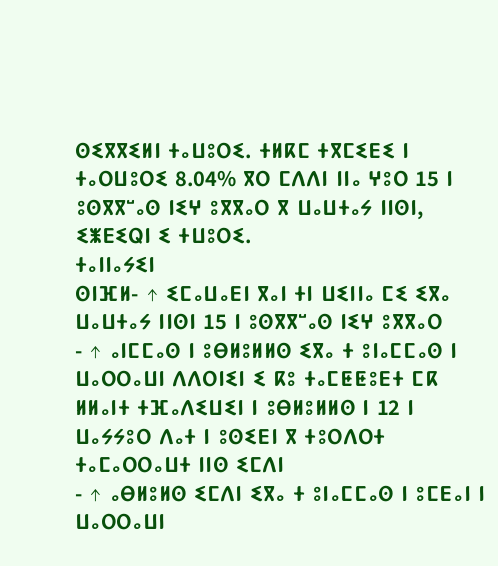ⵙⵉⴳⴳⵉⵍⵏ ⵜⴰⵡⵓⵔⵉ. ⵜⵍⴽⵎ ⵜⴳⵎⵉⴹⵉ ⵏ ⵜⴰⵔⵡⵓⵔⵉ 8.04% ⴳⵔ ⵎⴷⴷⵏ ⵏⵏⴰ ⵖⵓⵔ 15 ⵏ ⵓⵙⴳⴳⵯⴰⵙ ⵏⵉⵖ ⵓⴳⴳⴰⵔ ⴳ ⵡⴰⵡⵜⴰⵢ ⵏⵏⵙⵏ, ⵉⵥⴹⵉⵕⵏ ⵉ ⵜⵡⵓⵔⵉ.
ⵜⴰⵏⵏⴰⵢⵉⵏ
ⵙⵏⴼⵍ- ↑ ⵉⵎⴰⵡⴰⴹⵏ ⴳⴰⵏ ⵜⵏ ⵡⵉⵏⵏⴰ ⵎⵉ ⵉⴳⴰ ⵡⴰⵡⵜⴰⵢ ⵏⵏⵙⵏ 15 ⵏ ⵓⵙⴳⴳⵯⴰⵙ ⵏⵉⵖ ⵓⴳⴳⴰⵔ
- ↑ ⴰⵏⵎⵎⴰⵙ ⵏ ⵓⴱⵍⵓⵍⵍⵙ ⵉⴳⴰ ⵜ ⵓⵏⴰⵎⵎⴰⵙ ⵏ ⵡⴰⵔⵔⴰⵡⵏ ⴷⴷⵔⵏⵉⵏ ⵉ ⴽⵓ ⵜⴰⵎⵟⵟⵓⴹⵜ ⵎⴽ ⵍⵍⴰⵏⵜ ⵜⴼⴰⴷⵉⵡⵉⵏ ⵏ ⵓⴱⵍⵓⵍⵍⵙ ⵏ 12 ⵏ ⵡⴰⵢⵢⵓⵔ ⴷⴰⵜ ⵏ ⵓⵙⵉⴹⵏ ⴳ ⵜⵓⵔⴷⵔⵜ ⵜⴰⵎⴰⵔⵔⴰⵡⵜ ⵏⵏⵙ ⵉⵎⴷⵏ
- ↑ ⴰⴱⵍⵓⵍⵙ ⵉⵎⴷⵏ ⵉⴳⴰ ⵜ ⵓⵏⴰⵎⵎⴰⵙ ⵏ ⵓⵎⴹⴰⵏ ⵏ ⵡⴰⵔⵔⴰⵡⵏ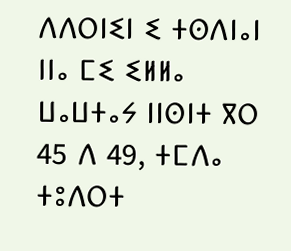ⴷⴷⵔⵏⵉⵏ ⵉ ⵜⵙⴷⵏⴰⵏ ⵏⵏⴰ ⵎⵉ ⵉⵍⵍⴰ ⵡⴰⵡⵜⴰⵢ ⵏⵏⵙⵏⵜ ⴳⵔ 45 ⴷ 49, ⵜⵎⴷⴰ ⵜⵓⴷⵔⵜ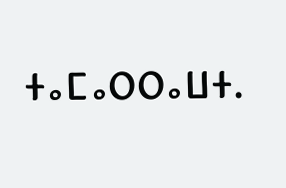ⵜⴰⵎⴰⵔⵔⴰⵡⵜ.